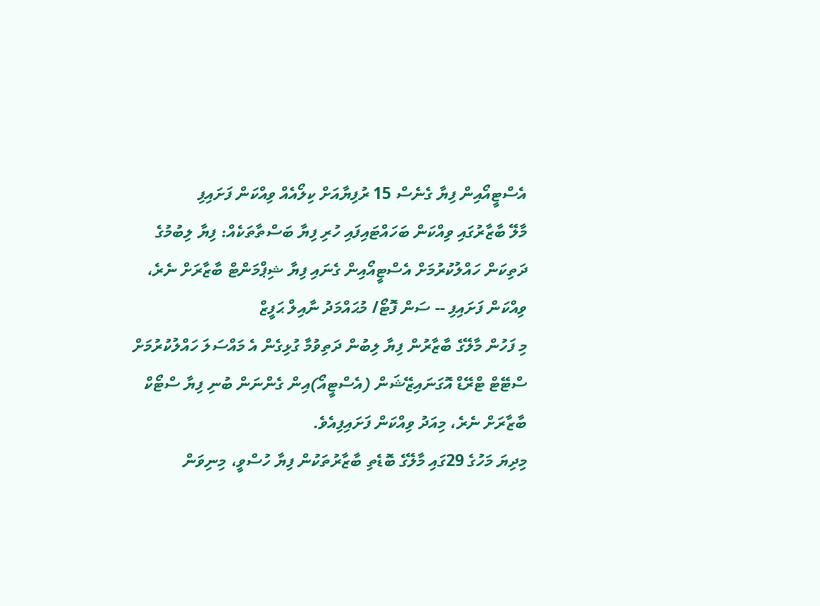އެސްޓީއޯއިން ފިޔާ ގެނެސް 15 ރުފިޔާއަށް ކިލޯއެއް ވިއްކަން ފަށައިފި
މާލޭ ބާޒާރުގައި ވިއްކަން ބަހައްޓައިފައި ހުރި ފިޔާ ބަސްތާތަކެއް: ފިޔާ ލިބުމުގެ ދަތިކަން ހައްލުކުރުމަށް އެސްޓީއޯއިން ގެނައި ފިޔާ ޝިޕްމަންޓް ބާޒާރަށް ނެރެ، ވިއްކަން ފަށައިފި -- ސަން ފޮޓޯ/ މުޙައްމަދު ނާއިލް ޙަފީޒް
މި ފަހުން މާލޭގެ ބާޒާރުން ފިޔާ ލިބުން ދަތިވުމާ ގުޅިގެން އެ މައްސަލަ ހައްލުކުރުމަށް ސްޓޭޓް ޓްރޭޑް އޮގަނައިޒޭޝަން (އެސްޓީއޯ)އިން ގެންނަން ބުނި ފިޔާ ސްޓޯކް ބާޒާރަށް ނެރެ، މިއަދު ވިއްކަން ފަށައިފިއެވެ.
މިދިޔަ މަހުގެ 29ގައި މާލޭގެ ބޮޑެތި ބާޒާރުތަކުން ފިޔާ ހުސްވީ، މިނިވަން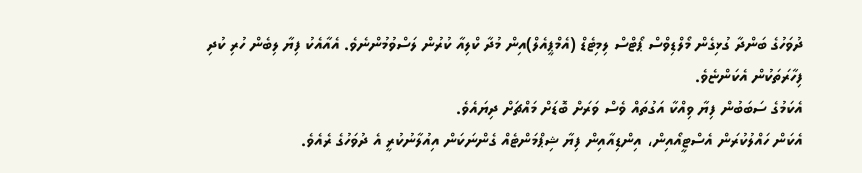ދުވަހުގެ ބަންދާ ގުޅިގެން މޯލްޑިވްސް ޕޯޓްސް ލިމިޓެޑް (އެމްޕީއެލް)އިން މުދާ ކްލިއާ ކުރުން ލަސްވުމުންނެވެ. އެއާއެކު ފިޔާ ލިބެން ހުރި ކުދި ފިހާރަތަކުން އެކަންޏެވެ.
އެކަމުގެ ސަބަބުން ފިޔާ ވިއްކާ އަގުތައް ވެސް ވަރަށް ބޮޑަށް މައްޗަށް ދިޔައެވެ.
އެކަން ހައްލުކުރަން އެސްޓީއޯއިން، އިންޑިއާއިން ފިޔާ ޝިޕްމަންޓެއް ގެންނަކަން އިއުލާނުކުރީ އެ ދުވަހުގެ ރެއެވެ.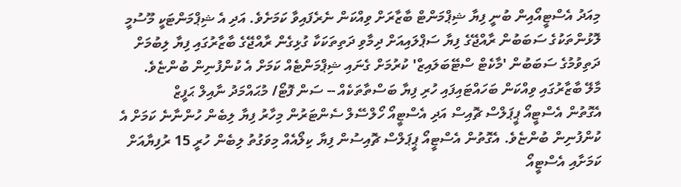މިއަދު އެސްޓީއޯއިން ބުނީ ފިޔާ ޝިޕްމަންޓް ބާޒާރަށް ވިއްކަން ނެރެފައިވާ ކަމަށެވެ. އަދި އެ ޝިޕްމަންޓަކީ މޫސުމީ ލޮޅުންތަކުގެ ސަބަބުން ރާއްޖޭގެ ފިޔާ ސަޕްލައިއަށް ދިމާވި ދަތިތަކަކާ ގުޅިގެން ރާއްޖޭގެ ބާޒާރުގައި ފިޔާ ލިބުމަށް ދަތިވުމުގެ ސަބަބުން 'މާކެޓް ސްޓޭބަލައިޒް' ކުރުމަށް ގެނައި ޝިޕްމަންޓެއް ކަމަށް އެ ކުންފުނިން ބުންޏެވެ.
މާލޭ ބާޒާރުގައި ވިއްކަން ބަހައްޓައިފައި ހުރި ފިޔާ ބަސްތާތަކެއް -- ސަން ފޮޓޯ/ މުޙައްމަދު ނާއިލް ޙަފީޒް
އެގޮތުން އެސްޓީއޯ ޕީޕަލްސް ޗޮއިސް އަދި އެސްޓީއޯ ހޯލްސޭލް ސެންޓަރުން މިހާރު ފިޔާ ލިބެން ހުންނާނެ ކަމަށް އެ ކުންފުނިން ބުންޏެވެ. އެގޮތުން އެސްޓީއޯ ޕީޕަލްސް ޗޮއިސުން ފިޔާ ކިލޯއެއް މިވަގުތު ލިބެން ހުރީ 15 ރުފިޔާއަށް ކަމަށާއި އެސްޓީއޯ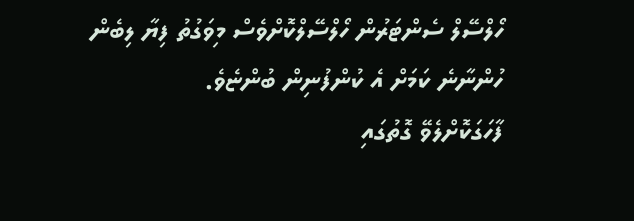ހޯލްސޭލް ސެންޓަރުން ހޯލްސޭލްކޮށްވެސް މިވަގުތު ފިޔާ ލިބެން ހުންނާނެ ކަމަށް އެ ކުންފުނިން ބުންޏެވެ.
ފާހަގަކޮށްލެވޭ ގޮތުގައި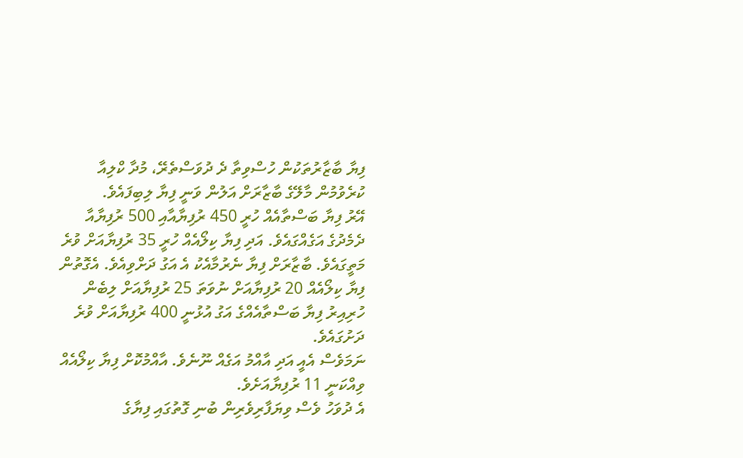ފިޔާ ބާޒާރުތަކުން ހުސްވިތާ ދެ ދުވަސްތެރޭ، މުދާ ކްލިއާ ކުރެވުމުން މާލޭގެ ބާޒާރަށް އަލުން ވަނީ ފިޔާ ލިބިފައެވެ.
އޭރު ފިޔާ ބަސްތާއެއް ހުރީ 450 ރުފިޔާއާއި 500 ރުފިޔާއާ ދެމެދުގެ އަގެއްގައެވެ. އަދި ފިޔާ ކިލޯއެއް ހުރީ 35 ރުފިޔާއަށް ވުރެ މަތީގައެވެ. ބާޒާރަށް ފިޔާ ނެރުމާއެކު އެ އަގު ދަށްވިއެވެ. އެގޮތުން ފިޔާ ކިލޯއެއް 20 ރުފިޔާއަށް ނުވަތަ 25 ރުފިޔާއަށް ލިބެން ހުރިއިރު ފިޔާ ބަސްތާއެއްގެ އަގު އުޅުނީ 400 ރުފިޔާއަށް ވުރެ ދަށުގައެވެ.
ނަމަވެސް އެއީ އަދި އާއްމު އަގެއް ނޫނެވެ. އާއްމުކޮށް ފިޔާ ކިލޯއެއް ވިއްކަނީ 11 ރުފިޔާއަށެވެ.
އެ ދުވަހު ވެސް ވިޔަފާރިވެރިން ބުނި ގޮތުގައި ފިޔާގެ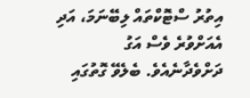އިތުރު ސްޓޮކްތައް ލިބޭނަމަ، އަދި އެއަށްވުރެ ވެސް އަގު ދަށްވެދާނެއެވެ. ބެލެވޭ ގޮތުގައި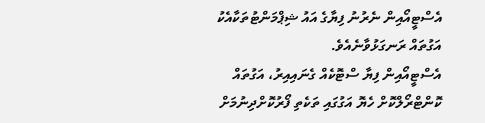އެސްޓީއޯއިން ނެރުނު ފިޔާގެ އައު ޝިޕްމަންޓުތަކާއެކު އަގުތައް ރަނގަޅުވާނެއެވެ.
އެސްޓީއޯއިން ފިޔާ ސްޓޮކެއް ގެނައިއިރު، އަގުތައް ކޮންޓްރޯލްކޮށް ހެޔޮ އަގުގައި ތަކެތި ފޯރުކޮށްދިނުމަށް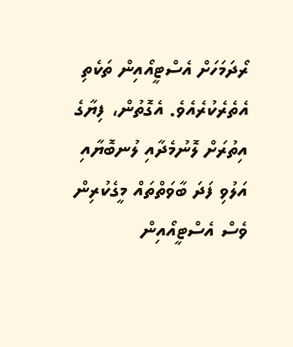ރޯދަމަހަށް އެސްޓީއޯއިން ތަކެތި އެތެރެކުރެއެވެ. އެގޮތުން، ފިޔާގެ އިތުރަށް ލޮނުމެދާއި ލުނބޮޔާއި އަލުވި ފަދަ ބާވަތްތައް މީގެކުރިން ވެސް އެސްޓީއޯއިން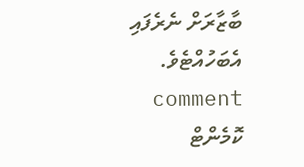ބާޒާރަށް ނެރެފައި އެބަހުއްޓެވެ.
comment ކޮމެންޓް